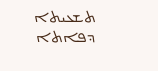ܬܫܥܝܬܐ ܕܦܐܬܐ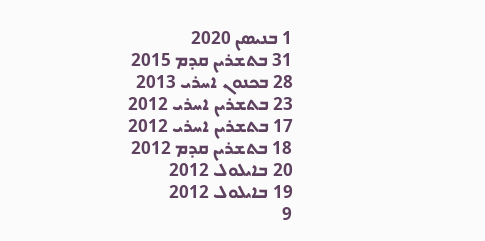1 ܒܢܝܣܢ 2020
31 ܒܬܫܪܝܢ ܩܕܡ 2015
28 ܒܟܢܘܢ ܐܚܪܝ 2013
23 ܒܬܫܪܝܢ ܐܚܪܝ 2012
17 ܒܬܫܪܝܢ ܐܚܪܝ 2012
18 ܒܬܫܪܝܢ ܩܕܡ 2012
20 ܒܐܝܠܘܠ 2012
19 ܒܐܝܠܘܠ 2012
9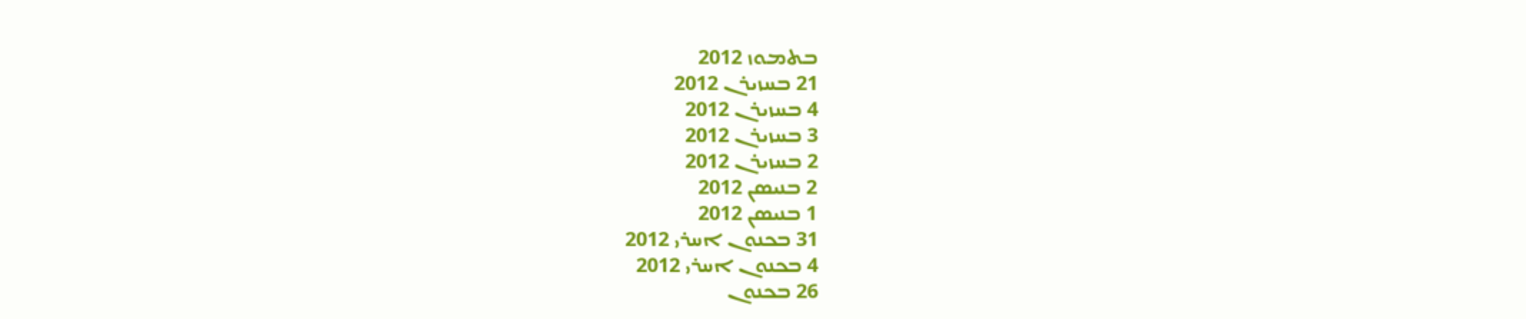ܒܬܡܘܙ 2012
21 ܒܚܙܝܪܢ 2012
4 ܒܚܙܝܪܢ 2012
3 ܒܚܙܝܪܢ 2012
2 ܒܚܙܝܪܢ 2012
2 ܒܢܝܣܢ 2012
1 ܒܢܝܣܢ 2012
31 ܒܟܢܘܢ ܐܚܪܝ 2012
4 ܒܟܢܘܢ ܐܚܪܝ 2012
26 ܒܟܢܘܢ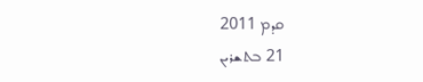ܩܕܡ 2011
21 ܒܬܫܪܝܢ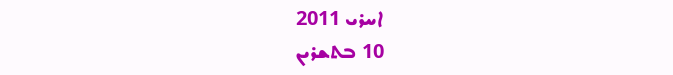ܐܚܪܝ 2011
10 ܒܬܫܪܝܢ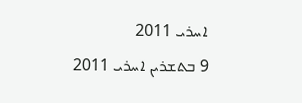ܐܚܪܝ 2011
9 ܒܬܫܪܝܢ ܐܚܪܝ 2011